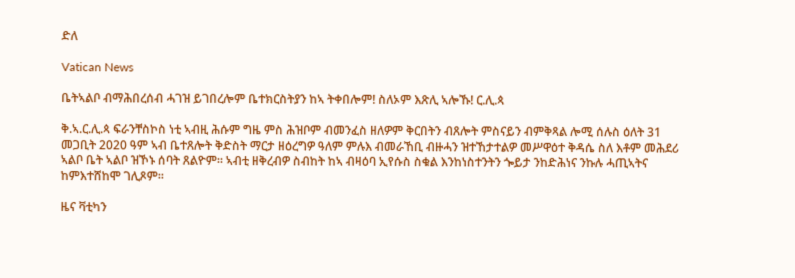ድለ

Vatican News

ቤትኣልቦ ብማሕበረሰብ ሓገዝ ይገበረሎም ቤተክርስትያን ከኣ ትቀበሎም! ስለኦም እጽሊ ኣሎኹ! ር.ሊ.ጳ

ቅ.ኣ.ር.ሊ.ጳ ፍራንቸስኮስ ነቲ ኣብዚ ሕሱም ግዜ ምስ ሕዝቦም ብመንፈስ ዘለዎም ቅርበትን ብጸሎት ምስናይን ብምቅጻል ሎሚ ሰሉስ ዕለት 31 መጋቢት 2020 ዓም ኣብ ቤተጸሎት ቅድስት ማርታ ዘዕረግዎ ዓለም ምሉእ ብመራኸቢ ብዙሓን ዝተኸታተልዎ መሥዋዕተ ቅዳሴ ስለ እቶም መሕደሪ ኣልቦ ቤት ኣልቦ ዝኾኑ ሰባት ጸልዮም። ኣብቲ ዘቅረብዎ ስብከት ከኣ ብዛዕባ ኢየሱስ ስቁል እንከነስተንትን ጐይታ ንከድሕነና ንኩሉ ሓጢኣትና ከምእተሸከሞ ገሊጾም።

ዜና ቫቲካን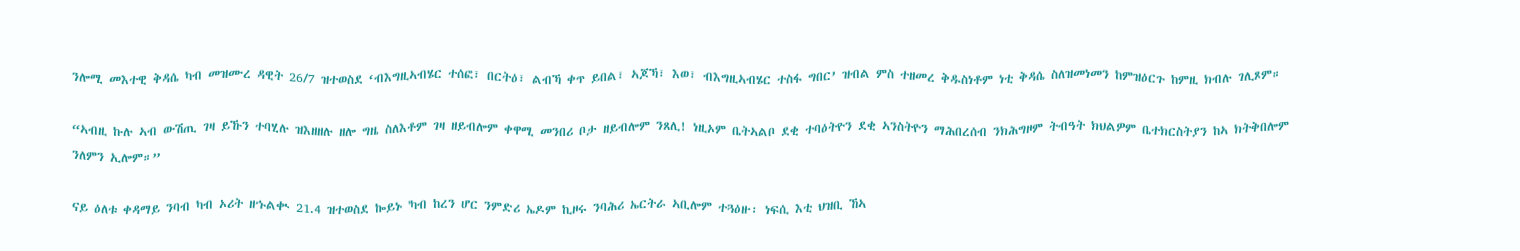ንሎሚ መእተዊ ቅዳሴ ካብ መዝሙረ ዳዊት 26/7 ዝተወስደ ‘ብእግዚኣብሄር ተሰፎ፣ በርትዕ፣ ልብኻ ቀጥ ይበል፣ ኣጆኻ፣ እወ፣ ብእግዚኣብሄር ተስፋ ግበር’ ዝብል ምስ ተዘመረ ቅዱስነቶም ነቲ ቅዳሴ ስለዝመነመን ከምዝዕርጉ ከምዚ ክብሉ ገሊጾም።

“ኣብዚ ኩሉ ኣብ ውሽጢ ገዛ ይኹን ተባሂሉ ዝእዘዘሉ ዘሎ ግዜ ስለእቶም ገዛ ዘይብሎም ቀዋሚ መንበሪ ቦታ ዘይብሎም ንጸሊ! ነዚኦም ቤትኣልቦ ደቂ ተባዕትዮን ደቂ ኣንስትዮን ማሕበረሰብ ንክሕግዞም ትብዓት ክህልዎም ቤተክርስትያን ከኣ ክትቅበሎም ንለምን ኢሎም።”

ናይ ዕለቱ ቀዳማይ ንባብ ካብ ኦሪት ዘኁልቊ 21.4 ዝተወስደ ኰይኑ 'ካብ ከረን ሆር ንምድሪ ኤዶም ኪዞሩ ንባሕሪ ኤርትራ ኣቢሎም ተጓዕዙ፡ ነፍሲ እቲ ህዝቢ ኸኣ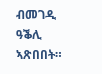ብመገዲ ዓቕሊ ኣጽበበት።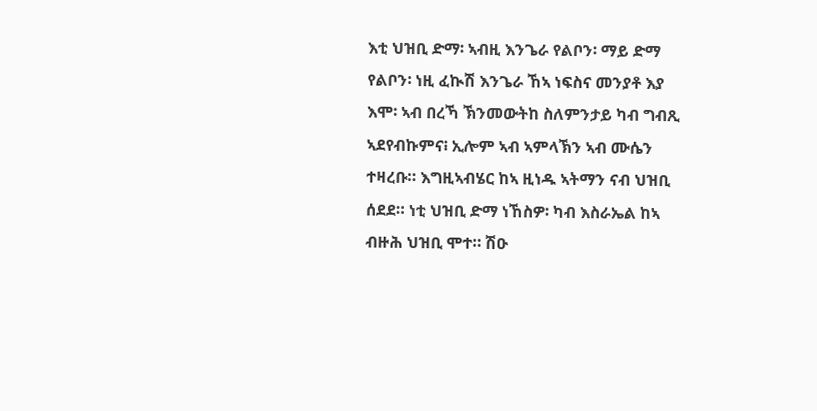እቲ ህዝቢ ድማ፡ ኣብዚ እንጌራ የልቦን፡ ማይ ድማ የልቦን፡ ነዚ ፈኲሽ እንጌራ ኸኣ ነፍስና መንያቶ እያ እሞ፡ ኣብ በረኻ ኽንመውትከ ስለምንታይ ካብ ግብጺ ኣደየብኩምና፧ ኢሎም ኣብ ኣምላኽን ኣብ ሙሴን ተዛረቡ። እግዚኣብሄር ከኣ ዚነዱ ኣትማን ናብ ህዝቢ ሰደደ። ነቲ ህዝቢ ድማ ነኸስዎ፡ ካብ እስራኤል ከኣ ብዙሕ ህዝቢ ሞተ። ሽዑ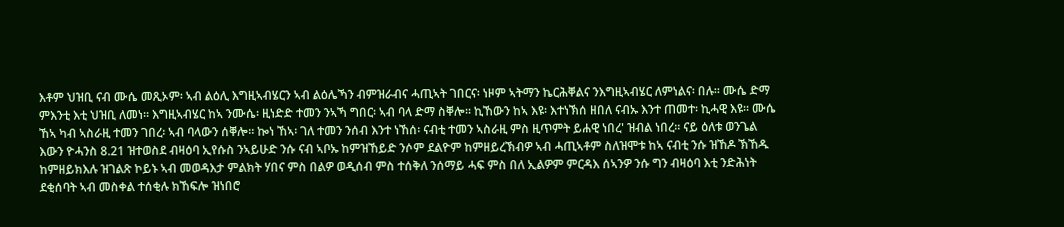እቶም ህዝቢ ናብ ሙሴ መጺኦም፡ ኣብ ልዕሊ እግዚኣብሄርን ኣብ ልዕሌኻን ብምዝራብና ሓጢኣት ገበርና፡ ነዞም ኣትማን ኬርሕቐልና ንእግዚኣብሄር ለምነልና፡ በሉ። ሙሴ ድማ ምእንቲ እቲ ህዝቢ ለመነ። እግዚኣብሄር ከኣ ንሙሴ፡ ዚነድድ ተመን ንኣኻ ግበር፡ ኣብ ባላ ድማ ስቐሎ። ኪኸውን ከኣ እዩ፡ እተነኽሰ ዘበለ ናብኡ እንተ ጠመተ፡ ኪሓዊ እዩ። ሙሴ ኸኣ ካብ ኣስራዚ ተመን ገበረ፡ ኣብ ባላውን ሰቐሎ። ኰነ ኸኣ፡ ገለ ተመን ንሰብ እንተ ነኸሰ፡ ናብቲ ተመን ኣስራዚ ምስ ዚጥምት ይሐዊ ነበረ' ዝብል ነበረ። ናይ ዕለቱ ወንጌል እውን ዮሓንስ 8.21 ዝተወስደ ብዛዕባ ኢየሱስ ንኣይሁድ ንሱ ናብ ኣቦኡ ከምዝኸይድ ንሶም ደልዮም ከምዘይረኽብዎ ኣብ ሓጢኣቶም ስለዝሞቱ ከኣ ናብቲ ንሱ ዝኸዶ ኽኸዱ ከምዘይክእሉ ዝገልጽ ኮይኑ ኣብ መወዳእታ ምልክት ሃበና ምስ በልዎ ወዲሰብ ምስ ተሰቅለ ንሰማይ ሓፍ ምስ በለ ኢልዎም ምርዳእ ሰኣንዎ ንሱ ግን ብዛዕባ እቲ ንድሕነት ደቂሰባት ኣብ መስቀል ተሰቂሉ ክኸፍሎ ዝነበሮ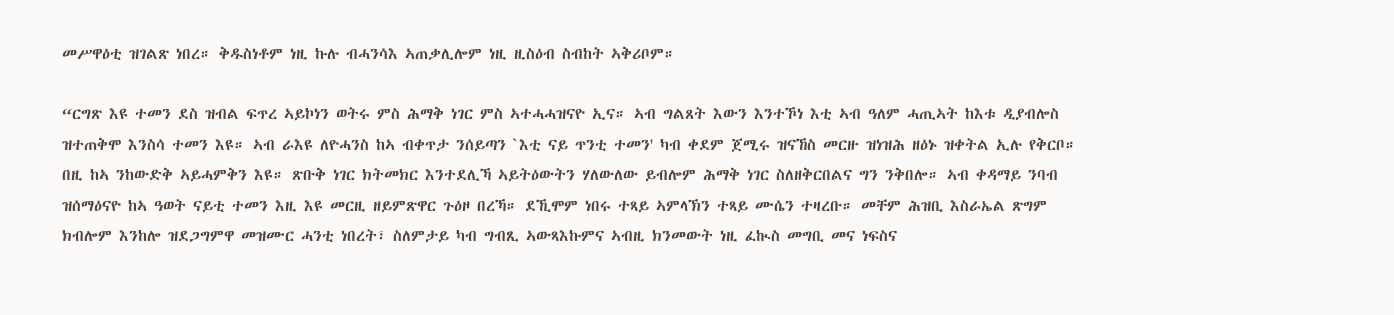መሥዋዕቲ ዝገልጽ ነበረ። ቅዱስነቶም ነዚ ኩሉ ብሓንሳእ ኣጠቃሊሎም ነዚ ዚስዕብ ስብከት ኣቅሪቦም።

“ርግጽ እዩ ተመን ደስ ዝብል ፍጥረ ኣይኮነን ወትሩ ምስ ሕማቅ ነገር ምስ ኣተሓሓዝናዮ ኢና። ኣብ ግልጸት እውን እንተኾነ እቲ ኣብ ዓለም ሓጢኣት ከእቱ ዲያብሎስ ዝተጠቅሞ እንስሳ ተመን እዩ። ኣብ ራእዩ ለዮሓንስ ከኣ ብቀጥታ ንሰይጣን `እቲ ናይ ጥንቲ ተመን' ካብ ቀደም ጀሚሩ ዝናኸስ መርዙ ዝነዝሕ ዘዕኑ ዝቀትል ኢሉ የቅርቦ። በዚ ከኣ ንከውድቅ ኣይሓምቅን እዩ። ጽቡቅ ነገር ክትመክር እንተደሊኻ ኣይትዕውትን ሃለውለው ይብሎም ሕማቅ ነገር ስለዘቅርበልና ግን ንቅበሎ። ኣብ ቀዳማይ ንባብ ዝሰማዕናዮ ከኣ ዓወት ናይቲ ተመን እዚ እዩ መርዚ ዘይምጽዋር ጉዕዞ በረኻ። ደኺሞም ነበሩ ተጻይ ኣምላኽን ተጻይ ሙሴን ተዛረቡ። መቸም ሕዝቢ እስራኤል ጽግም ክብሎም እንከሎ ዝደጋግምዋ መዝሙር ሓንቲ ነበረት፣ ስለምታይ ካብ ግብጺ ኣውጻእኩምና ኣብዚ ክንመውት ነዚ ፈኲስ መግቢ መና ነፍስና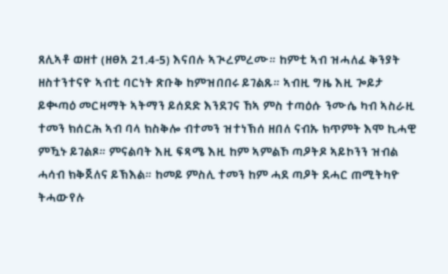ጸሊኣቶ ወዘተ (ዘፀአ 21.4-5) እናበሉ ኣጒረምረሙ። ከምቲ ኣብ ዝሓለፈ ቅንያት ዘስተንተናዮ ኣብቲ ባርነት ጽቡቅ ከምዝበበሩ ይገልጹ። ኣብዚ ግዜ እዚ ጐይታ ይቊጣዕ መርዛማት ኣትማን ይሰደድ እንደገና ኸኣ ምስ ተጣዕሱ ንሙሴ ካብ ኣስራዚ ተመን ክሰርሕ ኣብ ባላ ክስቅሎ ብተመን ዝተነኽሰ ዘበለ ናብኡ ክጥምት እሞ ኪሓዊ ምዃኑ ይገልጾ። ምናልባት እዚ ፍጻሜ እዚ ከም ኣምልኾ ጣዖትዶ ኣይኮንን ዝብል ሓሳብ ክቅጀለና ይኽእል። ከመይ ምስሊ ተመን ከም ሓደ ጣዖት ደሓር ጠሚትካዮ ትሓውየሉ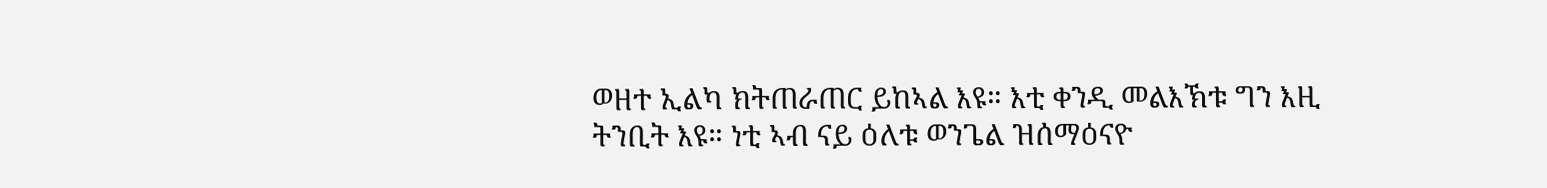ወዘተ ኢልካ ክትጠራጠር ይከኣል እዩ። እቲ ቀንዲ መልእኽቱ ግን እዚ ትንቢት እዩ። ነቲ ኣብ ናይ ዕለቱ ወንጌል ዝሰማዕናዮ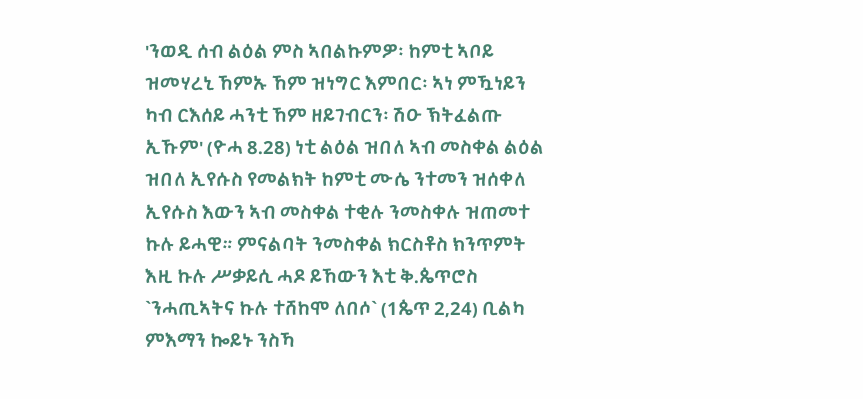'ንወዲ ሰብ ልዕል ምስ ኣበልኩምዎ፡ ከምቲ ኣቦይ ዝመሃረኒ ኸምኡ ኸም ዝነግር እምበር፡ ኣነ ምዃነይን ካብ ርእሰይ ሓንቲ ኸም ዘይገብርን፡ ሽዑ ኽትፈልጡ ኢኹም' (ዮሓ 8.28) ነቲ ልዕል ዝበለ ኣብ መስቀል ልዕል ዝበለ ኢየሱስ የመልክት ከምቲ ሙሴ ንተመን ዝሰቀለ ኢየሱስ እውን ኣብ መስቀል ተቂሉ ንመስቀሉ ዝጠመተ ኩሉ ይሓዊ። ምናልባት ንመስቀል ክርስቶስ ክንጥምት እዚ ኩሉ ሥቃይሲ ሓዶ ይኸውን እቲ ቅ.ጴጥሮስ `ንሓጢኣትና ኩሉ ተሸከሞ ለበሶ` (1ጴጥ 2,24) ቢልካ ምእማን ኰይኑ ንስኻ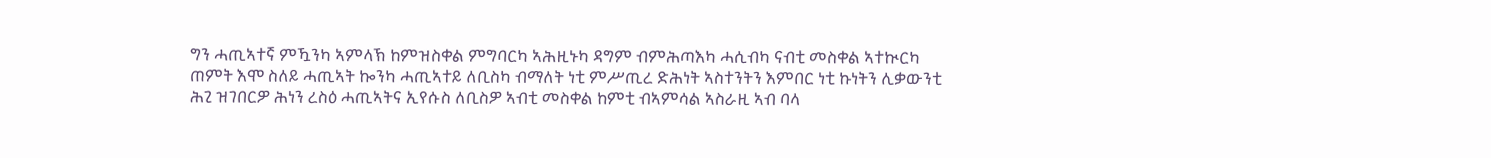ግን ሓጢኣተኛ ምዃንካ ኣምላኽ ከምዝስቀል ምግባርካ ኣሕዚኑካ ዳግም ብምሕጣእካ ሓሲብካ ናብቲ መስቀል ኣተኲርካ ጠምት እሞ ስለይ ሓጢኣት ኰንካ ሓጢኣተይ ለቢስካ ብማለት ነቲ ምሥጢረ ድሕነት ኣስተንትን እምበር ነቲ ኩነትን ሊቃውንቲ ሕጊ ዝገበርዎ ሕነን ረስዕ ሓጢኣትና ኢየሱስ ለቢስዎ ኣብቲ መስቀል ከምቲ ብኣምሳል ኣስራዚ ኣብ ባላ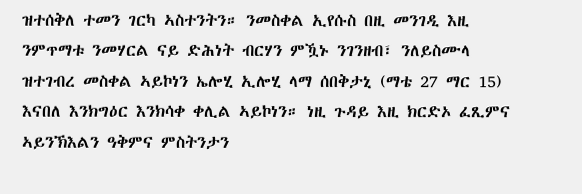ዝተሰቅለ ተመን ገርካ ኣስተንትን። ንመስቀል ኢየሱስ በዚ መንገዲ እዚ ንምጥማቱ ንመሃርል ናይ ድሕነት ብርሃን ምዃኑ ንገንዘብ፣ ንለይስሙላ ዝተገብረ መስቀል ኣይኮነን ኤሎሂ ኢሎሂ ላማ ሰበቅታኒ (ማቴ 27 ማር 15) እናበለ እንክግዕር እንክሳቀ ቀሊል ኣይኮነን። ነዚ ጉዳይ እዚ ክርድኦ ፈጺምና ኣይንኽእልን ዓቅምና ምስትንታን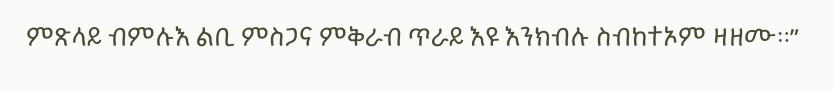ምጽላይ ብምሉእ ልቢ ምስጋና ምቅራብ ጥራይ እዩ እንክብሉ ስብከተኦም ዛዘሙ።”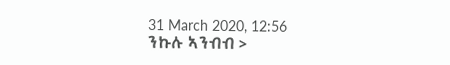31 March 2020, 12:56
ንኩሉ ኣንብብ >